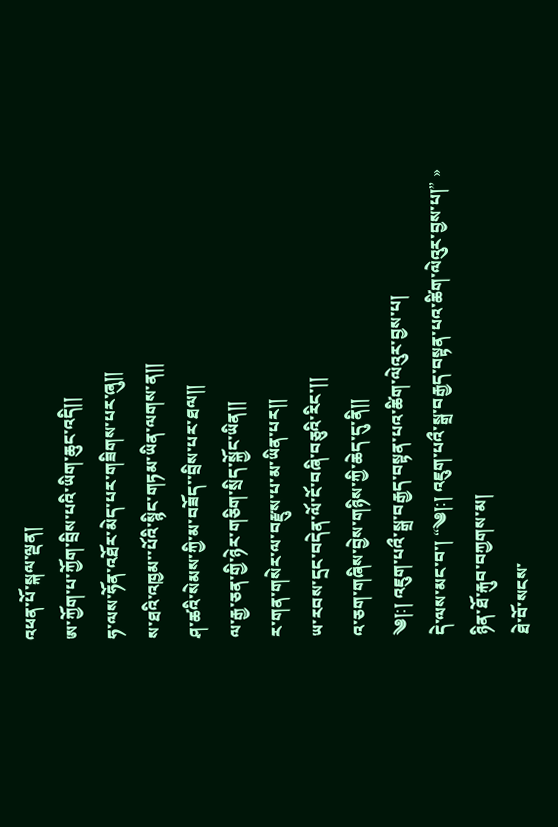འཕན་པོ་སྐལ་ལྡན།
ཨ་ཀྱོག་པ་ཀྱོག་བྲིས་པའི་ཡིག་ཆུང་འདི།།
ཧ་ལས་ཧོན་འཐོར་མེད་པར་གཟིགས་པར་ཞུ།།
ས་ཐའི་འཁྱམ་་པོའི་སྙིང་གཏམ་ཡིན་ལགས་ན།།
ཤ་ཚའི་སེམས་ཀྱི་མ་བཟོད་་བྲིས་པར་ཐལ།།
ལ་རྒྱ་ཅན་གྱི་ཉེར་གཅིག་སྲིད་སྐྱོང་ཡིན།།
ར་གན་གསེར་ལ་བརྫུས་པ་མ་ཡིན་པར།།
ཡ་རབས་དྲང་བདེན་ལོ་ངོ་བཞི་བཅུའི་རིང་།།
འ་ཅག་གཞིས་བྱེས་གཉིས་ཀྱི་ཆེད་དུ་ནི།།
༄།:། འཇུག་པའྀ་སྒྲ་བརྒྱད་བསྟན་པའ་ཚིག་ལེའུར་བྱས་པ།
དེ་ལས་མང་བ་། “༄།:། འཇུག་པའྀ་སྒྲ་བརྒྱད་བསྟན་པའ་ཚིག་ལེའུར་བྱས་པ།” »
ཉིན་ཐོ་རྐུབ་བཀྱགས་མ།
ཐེ་བོ་སངས་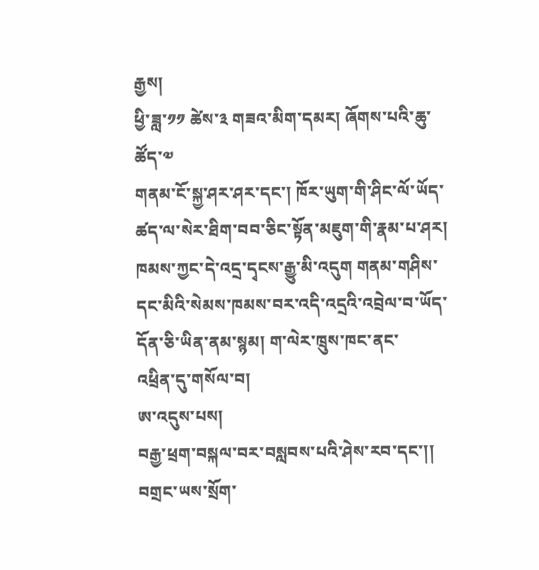རྒྱས།
ཕྱི་ཟླ་༡༡ ཚེས་༣ གཟའ་མིག་དམར། ཞོགས་པའི་ཆུ་ཚོད་༧
གནམ་ངོ་སྐྱ་ཤར་ཤར་དང་། ཁོར་ཡུག་གི་ཤིང་ལོ་ཡོད་ཚད་ལ་སེར་ཐིག་བབ་ཅིང་སྟོན་མཇུག་གི་རྣམ་པ་ཤར། ཁམས་ཀྱང་དེ་འདྲ་དྭངས་རྒྱུ་མི་འདུག གནམ་གཤིས་དང་མིའི་སེམས་ཁམས་བར་འདི་འདྲའི་འབྲེལ་བ་ཡོད་དོན་ཅི་ཡིན་ནམ་སྙམ། ག་ལེར་ཁྲུས་ཁང་ནང་
འཕྲིན་དུ་གསོལ་བ།
ཨ་འདུས་པས།
བརྒྱ་ཕྲག་བསྐལ་བར་བསླབས་པའི་ཤེས་རབ་དང་།།
བགྲང་ཡས་སྲོག་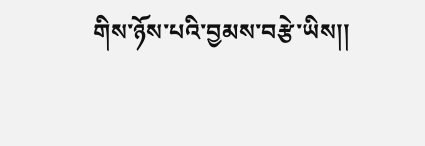གིས་ཉོས་པའི་བྱམས་བརྩེ་ཡིས།།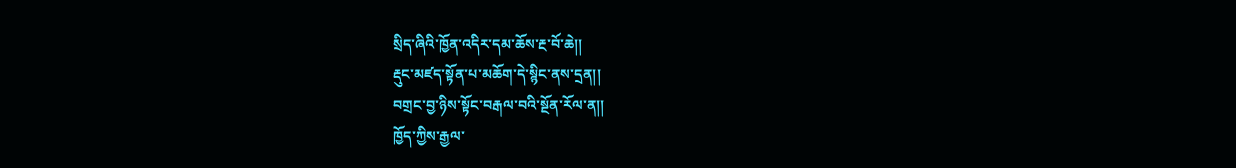སྲིད་ཞིའི་ཁྱོན་འདིར་དམ་ཆོས་རྔ་བོ་ཆེ།།
རྡུང་མཛད་སྟོན་པ་མཆོག་དེ་སྙིང་ནས་དྲན།།
བགྲང་བྱ་ཉིས་སྟོང་བརྒལ་བའི་སྔོན་རོལ་ན།།
ཁྱོད་ཀྱིས་རྒྱལ་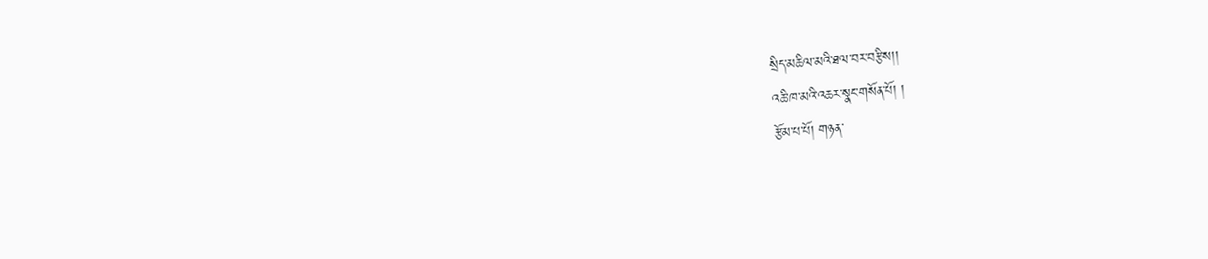སྲིད་མཆིལ་མའི་ཐལ་བར་བརྩིས།།
འཆི་ཁ་མའི་འཆར་སྣང་གསོན་པོ། །
རྩོམ་པ་པོ། གཉན་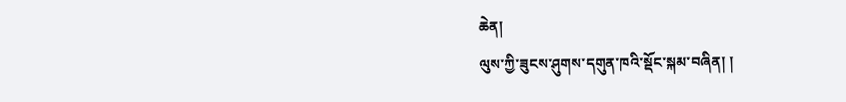ཆེན།
ལུས་ཀྱི་ཟུངས་ཤུགས་དགུན་ཁའི་སྡོང་སྐམ་བཞིན། །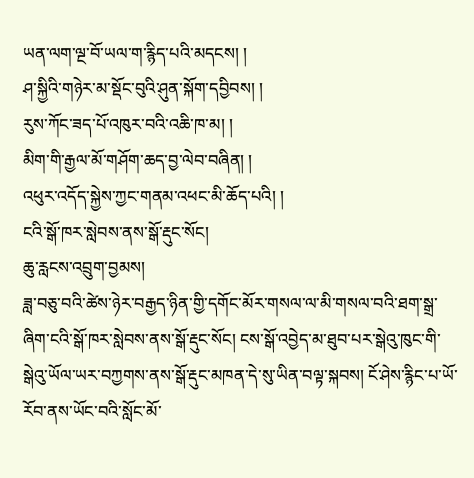ཡན་ལག་ལྔ་བོ་ཡལ་ག་རྙིད་པའི་མདངས། །
ཤ་སྐྱིའི་གཉེར་མ་སྡོང་བུའི་ཤུན་སྐོག་དབྱིབས། །
རུས་ཀོང་ཟད་པོ་འཁུར་བའི་འཆི་ཁ་མ། །
མིག་གི་རྒྱལ་མོ་གཤོག་ཆད་བྱ་ལེབ་བཞིན། །
འཕུར་འདོད་སྐྱེས་ཀྱང་གནམ་འཕང་མི་ཆོད་པའི། །
ངའི་སྒོ་ཁར་སླེབས་ནས་སྒོ་རྡུང་སོང།
ཆུ་རླངས་འབྲུག་བྱམས།
ཟླ་བཅུ་བའི་ཚེས་ཉེར་བརྒྱད་ཉིན་གྱི་དགོང་མོར་གསལ་ལ་མི་གསལ་བའི་ཐག་སྒྲ་ཞིག་ངའི་སྒོ་ཁར་སླེབས་ནས་སྒོ་རྡུང་སོང། ངས་སྒོ་འབྱེད་མ་ཐུབ་པར་སྒེའུ་ཁུང་གི་སྒེའུ་ཡོལ་ཡར་བཀྱགས་ནས་སྒོ་རྡུང་མཁན་དེ་སུ་ཡིན་བལྟ་སྐབས། ངོ་ཤེས་རྙིང་པ་ཡོ་རོབ་ནས་ཡོང་བའི་སློང་མོ་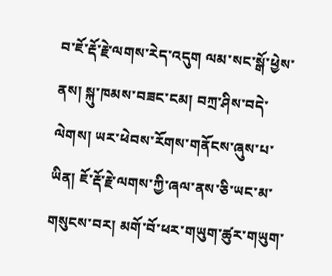བ་ཇོ་རྡོ་རྗེ་ལགས་རེད་འདུག ལམ་སང་སྒོ་ཕྱེས་ནས། སྐུ་ཁམས་བཟང་ངམ། བཀྲ་ཤིས་བདེ་ལེགས། ཡར་ཕེབས་རོགས་གནོངས་ཞུས་པ་ཡིན། ཇོ་རྡོ་རྗེ་ལགས་ཀྱི་ཞལ་ནས་ཅི་ཡང་མ་གསུངས་བར། མགོ་བོ་ཕར་གཡུག་ཚུར་གཡུག་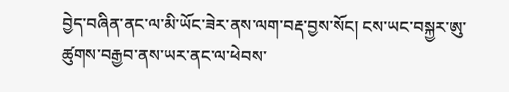བྱེད་བཞིན་ནང་ལ་མི་ཡོང་ཟེར་ནས་ལག་བརྡ་བྱས་སོང། ངས་ཡང་བསྐྱར་ཨུ་ཚུགས་བརྒྱབ་ནས་ཡར་ནང་ལ་ཕེབས་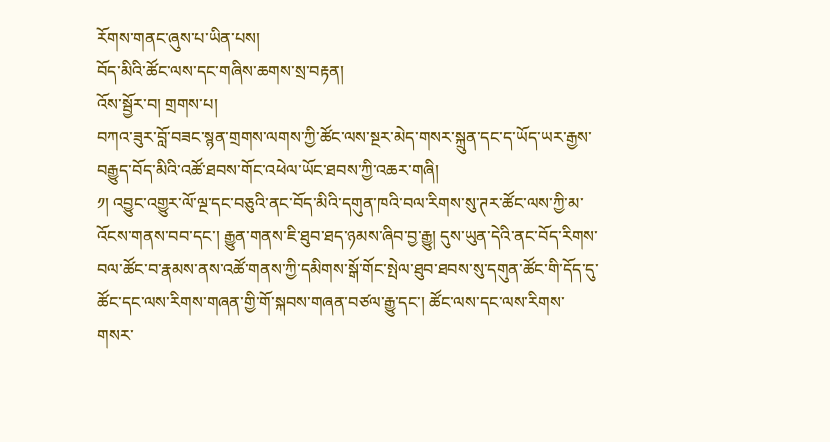རོགས་གནང་ཞུས་པ་ཡིན་པས།
བོད་མིའི་ཚོང་ལས་དང་གཞིས་ཆགས་སྲ་བརྟན།
འོས་སྦྱོར་བ། གྲགས་པ།
བཀའ་ཟུར་བློ་བཟང་སྙན་གྲགས་ལགས་ཀྱི་ཚོང་ལས་སྔར་མེད་གསར་སྐྲུན་དང་ད་ཡོད་ཡར་རྒྱས་བརྒྱུད་བོད་མིའི་འཚོ་ཐབས་གོང་འཕེལ་ཡོང་ཐབས་ཀྱི་འཆར་གཞི།
༡། འབྱུང་འགྱུར་ལོ་ལྔ་དང་བཅུའི་ནང་བོད་མིའི་དགུན་ཁའི་བལ་རིགས་སུ་ཊར་ཚོང་ལས་ཀྱི་མ་འོངས་གནས་བབ་དང་། རྒྱུན་གནས་ཇི་ཐུབ་ཐད་ཉམས་ཞིབ་བྱ་རྒྱུ། དུས་ཡུན་དེའི་ནང་བོད་རིགས་བལ་ཚོང་བ་རྣམས་ནས་འཚོ་གནས་ཀྱི་དམིགས་སྒོ་གོང་སྤེལ་ཐུབ་ཐབས་སུ་དགུན་ཚོང་གི་དོད་དུ་ཚོང་དང་ལས་རིགས་གཞན་གྱི་གོ་སྐབས་གཞན་བཙལ་རྒྱུ་དང་། ཚོང་ལས་དང་ལས་རིགས་གསར་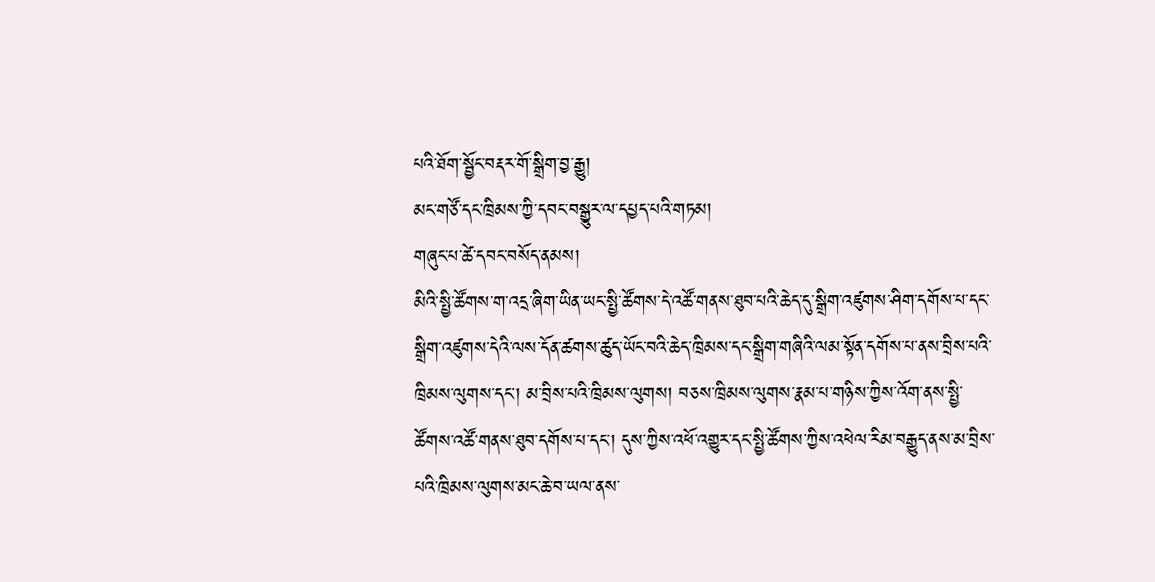པའི་ཐོག་སྦྱོང་བརྡར་གོ་སྒྲིག་བྱ་རྒྱུ།
མང་གཙོ་དང་ཁྲིམས་ཀྱི་དབང་བསྒྱུར་ལ་དཔྱད་པའི་གཏམ།
གཞུང་པ་ཚེ་དབང་བསོད་ནམས།
མིའི་སྤྱི་ཚོགས་ག་འདྲ་ཞིག་ཡིན་ཡང་སྤྱི་ཚོགས་དེ་འཚོ་གནས་ཐུབ་པའི་ཆེད་དུ་སྒྲིག་འཛུགས་ཤིག་དགོས་པ་དང་སྒྲིག་འཛུགས་དེའི་ལས་དོན་ཚགས་ཚུད་ཡོང་བའི་ཆེད་ཁྲིམས་དང་སྒྲིག་གཞིའི་ལམ་སྟོན་དགོས་པ་ནས་བྲིས་པའི་ཁྲིམས་ལུགས་དང་། མ་བྲིས་པའི་ཁྲིམས་ལུགས། བཅས་ཁྲིམས་ལུགས་རྣམ་པ་གཉིས་ཀྱིས་འོག་ནས་སྤྱི་ཚོགས་འཚོ་གནས་ཐུབ་དགོས་པ་དང་། དུས་ཀྱིས་འཕོ་འགྱུར་དང་སྤྱི་ཚོགས་ཀྱིས་འཕེལ་རིམ་བརྒྱུད་ནས་མ་བྲིས་པའི་ཁྲིམས་ལུགས་མང་ཆེ་བ་ཡལ་ནས་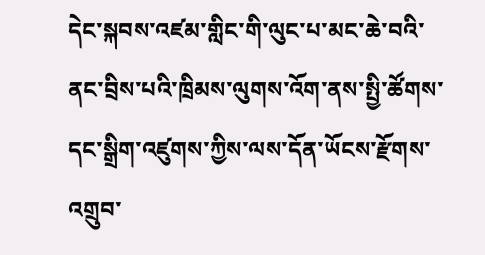དེང་སྐབས་འཛམ་གླིང་གི་ལུང་པ་མང་ཆེ་བའི་ནང་བྲིས་པའི་ཁྲིམས་ལུགས་འོག་ནས་སྤྱི་ཚོགས་དང་སྒྲིག་འཛུགས་ཀྱིས་ལས་དོན་ཡོངས་རྫོགས་འགྲུབ་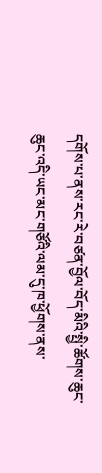དགོས་པ་ནས་རང་རེ་བཙན་བྱོལ་བོད་མིའི་སྤྱི་ཚོགས་ཆུང་ཆུང་འདི་ཡང་མང་གཙོའི་ལམ་དུ་ཁ་ཕྱོགས་ནས་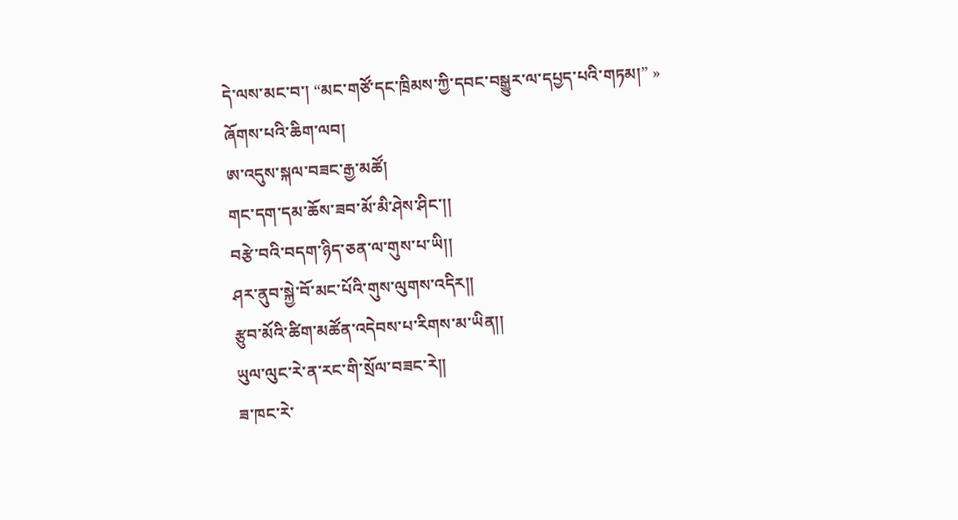དེ་ལས་མང་བ་། “མང་གཙོ་དང་ཁྲིམས་ཀྱི་དབང་བསྒྱུར་ལ་དཔྱད་པའི་གཏམ།” »
ཞོགས་པའི་ཆིག་ལབ།
ཨ་འདུས་སྐལ་བཟང་རྒྱ་མཚོ།
གང་དག་དམ་ཆོས་ཟབ་མོ་མི་ཤེས་ཤིང་།།
བརྩེ་བའི་བདག་ཉིད་ཅན་ལ་གུས་པ་ཡི།།
ཤར་ནུབ་སྐྱེ་བོ་མང་པོའི་གུས་ལུགས་འདིར།།
རྩུབ་མོའི་ཚིག་མཚོན་འདེབས་པ་རིགས་མ་ཡིན།།
ཡུལ་ལུང་རེ་ན་རང་གི་སྲོལ་བཟང་རེ།།
ཟ་ཁང་རེ་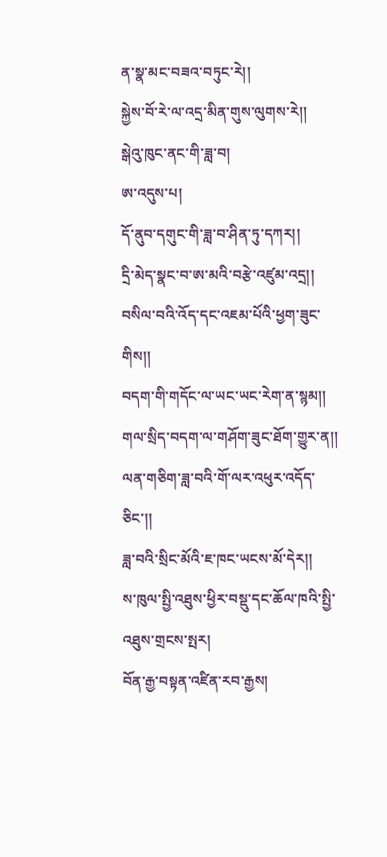ན་སྣ་མང་བཟའ་བཏུང་རེ།།
སྐྱེས་བོ་རེ་ལ་འདྲ་མིན་གུས་ལུགས་རེ།།
སྒེའུ་ཁུང་ནང་གི་ཟླ་བ།
ཨ་འདུས་པ།
དོ་ནུབ་དགུང་གི་ཟླ་བ་ཤིན་ཏུ་དཀར།།
དྲི་མེད་སྣང་བ་ཨ་མའི་བརྩེ་འཛུམ་འདྲ།།
བསིལ་བའི་འོད་དང་འཇམ་པོའི་ཕྱག་ཟུང་གིས།།
བདག་གི་གདོང་ལ་ཡང་ཡང་རེག་ན་སྙམ།།
གལ་སྲིད་བདག་ལ་གཤོག་ཟུང་ཐོག་གྱུར་ན།།
ལན་གཅིག་ཟླ་བའི་གོ་ལར་འཕུར་འདོད་ཅིང་།།
ཟླ་བའི་སྲིང་མོའི་ཇ་ཁང་ཡངས་མོ་དེར།།
ས་ཁུལ་སྤྱི་འཐུས་ཕྱིར་བསྡུ་དང་ཆོལ་ཁའི་སྤྱི་འཐུས་གྲངས་སྤར།
བོན་རྒྱ་བསྟན་འཛིན་རབ་རྒྱས།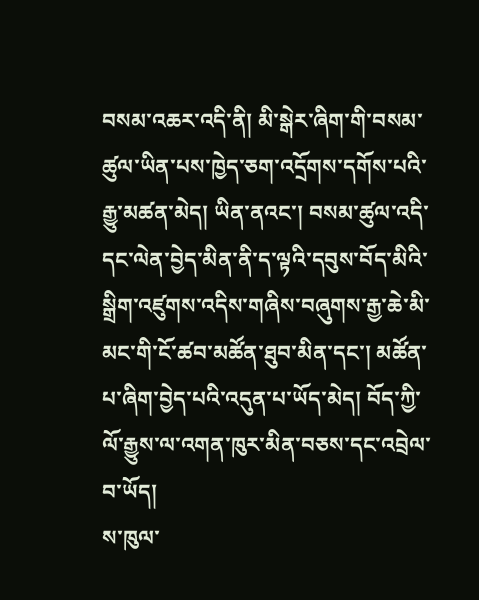བསམ་འཆར་འདི་ནི། མི་སྒེར་ཞིག་གི་བསམ་ཚུལ་ཡིན་པས་ཁྱེད་ཅག་འདྲོགས་དགོས་པའི་རྒྱུ་མཚན་མེད། ཡིན་ནའང་། བསམ་ཚུལ་འདི་དང་ལེན་བྱེད་མིན་ནི་ད་ལྟའི་དབུས་བོད་མིའི་སྒྲིག་འཛུགས་འདིས་གཞིས་བཞུགས་རྒྱ་ཆེ་མི་མང་གི་ངོ་ཚབ་མཚོན་ཐུབ་མིན་དང་། མཚོན་པ་ཞིག་བྱེད་པའི་འདུན་པ་ཡོད་མེད། བོད་ཀྱི་ལོ་རྒྱུས་ལ་འགན་ཁུར་མིན་བཅས་དང་འབྲེལ་བ་ཡོད།
ས་ཁུལ་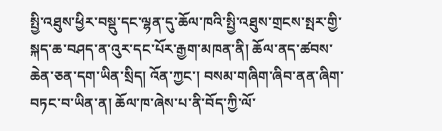སྤྱི་འཐུས་ཕྱིར་བསྡུ་དང་ལྷན་དུ་ཆོལ་ཁའི་སྤྱི་འཐུས་གྲངས་སྤར་གྱི་སྐད་ཆ་བཤད་ན་འུར་དང་པོར་རྒྱག་མཁན་ནི། ཆོལ་ནད་ཚབས་ཆེན་ཅན་དག་ཡིན་སྲིད། འོན་ཀྱང་། བསམ་གཞིག་ཞིབ་ནན་ཞིག་བཏང་བ་ཡིན་ན། ཆོལ་ཁ་ཞེས་པ་ནི་བོད་ཀྱི་ལོ་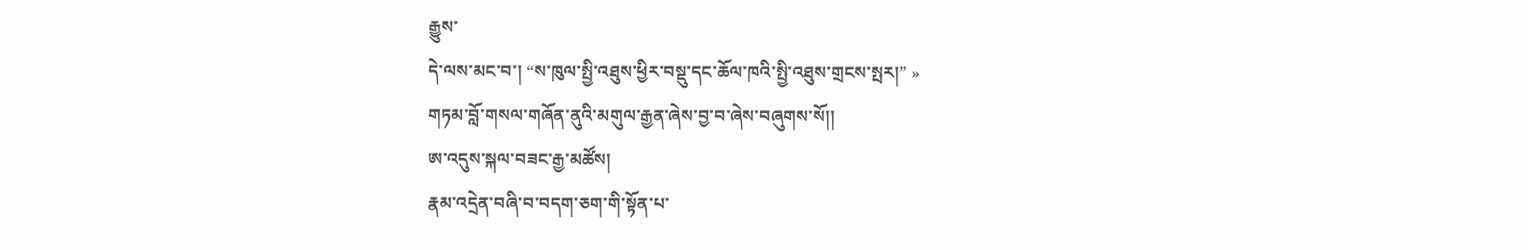རྒྱུས་
དེ་ལས་མང་བ་། “ས་ཁུལ་སྤྱི་འཐུས་ཕྱིར་བསྡུ་དང་ཆོལ་ཁའི་སྤྱི་འཐུས་གྲངས་སྤར།” »
གཏམ་བློ་གསལ་གཞོན་ནུའི་མགུལ་རྒྱན་ཞེས་བྱ་བ་ཞེས་བཞུགས་སོ།།
ཨ་འདུས་སྐལ་བཟང་རྒྱ་མཚོས།
རྣམ་འདྲེན་བཞི་བ་བདག་ཅག་གི་སྟོན་པ་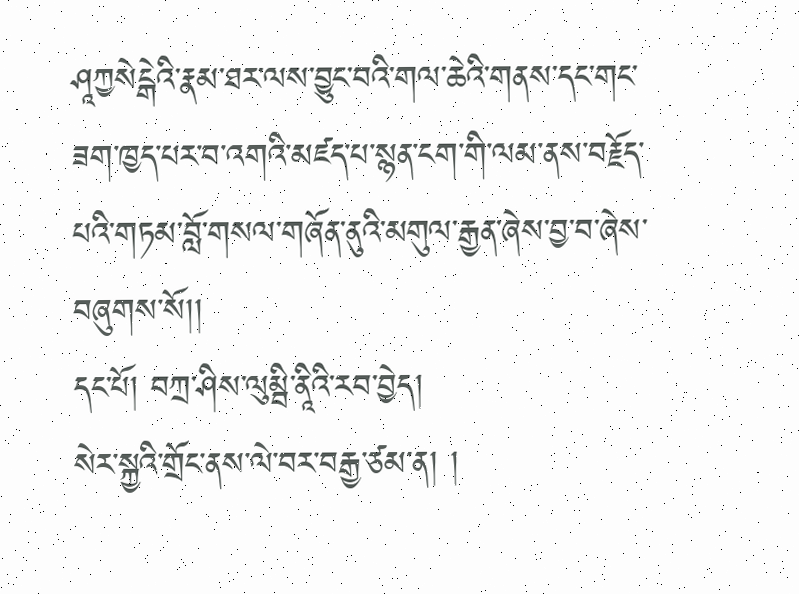ཤཱཀྱསེངྒེའི་རྣམ་ཐར་ལས་བྱུང་བའི་གལ་ཆེའི་གནས་དང་གང་ཟག་ཁྱད་པར་བ་འགའི་མཛད་པ་སྙན་ངག་གི་ལམ་ནས་བརྗོད་པའི་གཏམ་བློ་གསལ་གཞོན་ནུའི་མགུལ་རྒྱན་ཞེས་བྱ་བ་ཞེས་བཞུགས་སོ།།
དང་པོ། བཀྲ་ཤིས་ལུམྦི་ནཱིའི་རབ་བྱེད།
སེར་སྐྱའི་གྲོང་ནས་ལེ་བར་བརྒྱ་ཙམ་ན། །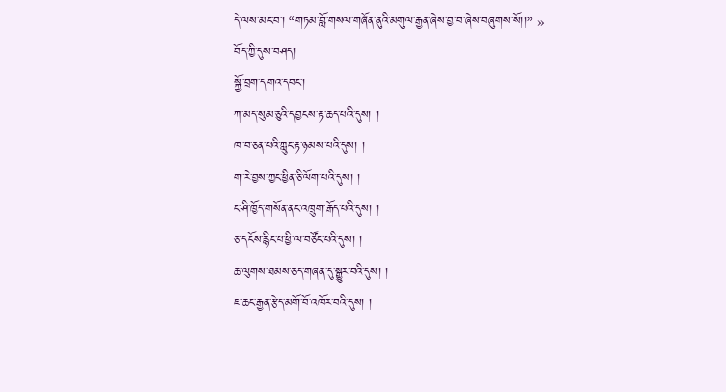དེ་ལས་མང་བ་། “གཏམ་བློ་གསལ་གཞོན་ནུའི་མགུལ་རྒྱན་ཞེས་བྱ་བ་ཞེས་བཞུགས་སོ།།” »
བོད་ཀྱི་དུས་བཤད།
སྐྱོ་བྲག་དགའ་དབང་།
ཀ་མད་སུམ་ཅུའི་དབྱངས་རྟ་ཆད་པའི་དུས། །
ཁ་བ་ཅན་པའི་ཀླུང་རྟ་ཉམས་པའི་དུས། །
ག་རེ་བྱས་ཀྱང་ཕྱིན་ཅི་ལོག་པའི་དུས། །
ང་ཤི་ཁྱོད་གསོན་ནང་འཁྲུག་རྒོད་པའི་དུས། །
ཅ་དངོས་རྙིང་པ་ཕྱི་ལ་བཙོང་པའི་དུས། །
ཆ་ལུགས་ཐམས་ཅད་གཞན་དུ་སྒྱུར་བའི་དུས། །
ཇ་ཆང་རྒྱན་རྩེད་མགོ་བོ་འཁོར་བའི་དུས། །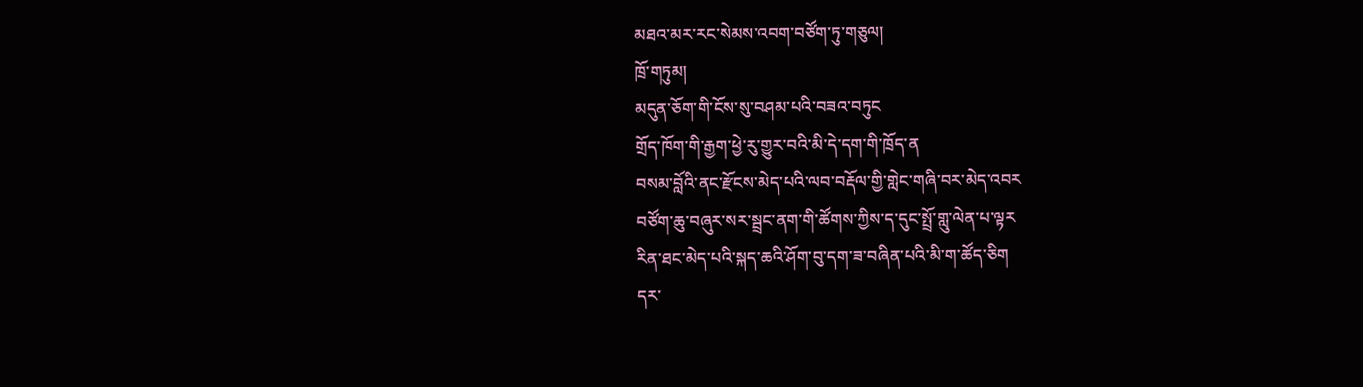མཐའ་མར་རང་སེམས་འབག་བཙོག་ཏུ་གཅུལ།
ཁྲོ་གཏུམ།
མདུན་ཅོག་གི་ངོས་སུ་བཤམ་པའི་བཟའ་བཏུང
གྲོད་ཁོག་གི་རྒྱག་ཕྱེ་རུ་གྱུར་བའི་མི་དེ་དག་གི་ཁྲོད་ན
བསམ་བློའི་ནང་རྫོངས་མེད་པའི་ལབ་བརྡོལ་གྱི་གླེང་གཞི་བར་མེད་འབར
བཙོག་ཆུ་བཞུར་སར་སྦྲང་ནག་གི་ཚོགས་ཀྱིས་ད་དུང་སྤྲོ་གླུ་ལེན་པ་ལྟར
རིན་ཐང་མེད་པའི་སྐད་ཆའི་ཤོག་བུ་དག་ཟ་བཞིན་པའི་མི་ག་ཚོད་ཅིག
དར་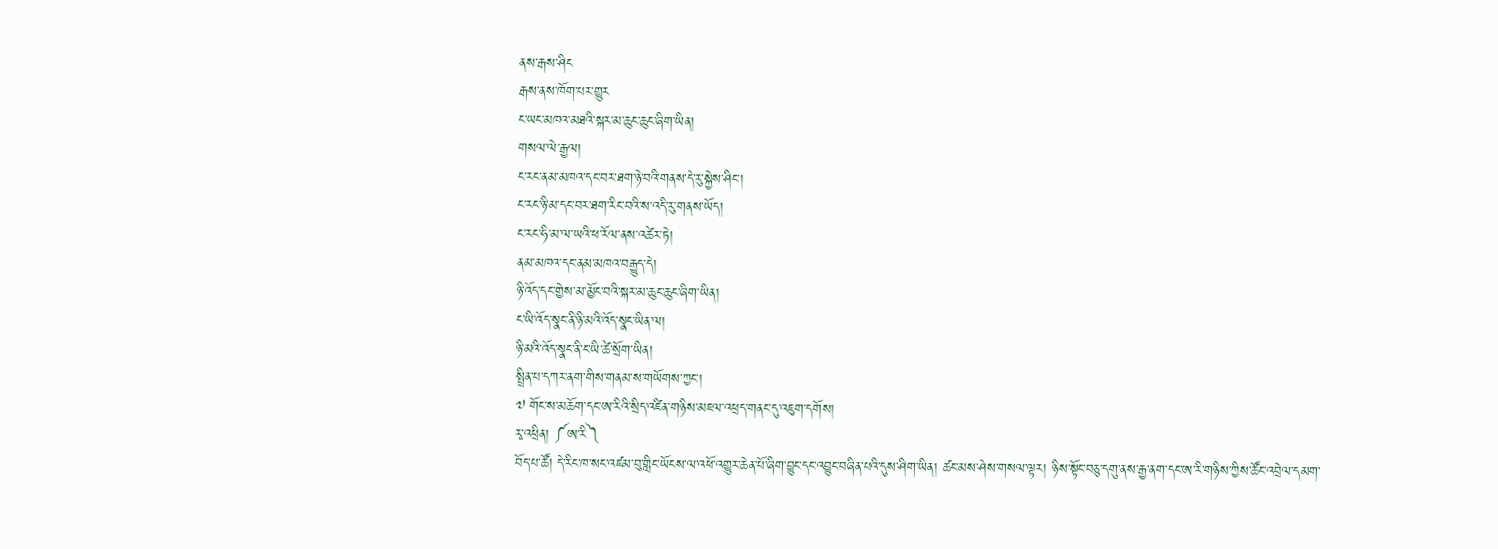ནས་རྒས་ཤིང
རྒས་ནས་ཁོག་པར་གྱུར
ང་ཡང་མཁའ་མཐའི་སྐར་མ་ཆུང་ཆུང་ཞིག་ཡིན།
གསལ་ལེ་རྒྱལ།
ང་རང་ནམ་མཁའ་དང་བར་ཐག་ཉེ་བའི་གནས་དེ་རུ་སྐྱེས་ཤིང་།
ང་རང་ཉི་མ་དང་བར་ཐག་རིང་བའི་ས་འདི་རུ་གནས་ཡོད།
ང་རང་ཧི་མ་ལ་ཡའི་ཕ་རོལ་ནས་འཚེར་ཏེ།
ནམ་མཁའ་དང་ནམ་མཁའ་བརྒྱུད་དེ།
ཉི་འོད་དང་གྱེས་མ་མྱོང་བའི་སྐར་མ་ཆུང་ཆུང་ཞིག་ཡིན།
ང་ཡི་འོད་སྣང་ནི་ཉི་མའི་འོད་སྣང་ཡིན་ལ།
ཉི་མའི་འོད་སྣང་ནི་ང་ཡི་ཚེ་སྲོག་ཡིན།
སྤྲིན་པ་དཀར་ནག་གིས་གནམ་ས་གཡོགས་ཀྱང་།
༧ གོང་ས་མཆོག་དང་ཨ་རིའི་སྲིད་འཛིན་གཉིས་མཇལ་འཕྲད་གནང་དུ་འཇུག་དགོས།
རྭ་འཕྲིན། ༼ཨ་རི༽
བོད་པ་ཚོ། དེ་རིང་ཁ་སང་འཛམ་བུ་གླིང་ཡོངས་ལ་འཕོ་འགྱུར་ཆེན་པོ་ཞིག་བྱུང་དང་འབྱུང་བཞིན་པའི་དུས་ཤིག་ཡིན། ཚང་མས་ཤེས་གསལ་ལྟར། ཉིས་སྟོང་བཅུ་དགུ་ནས་རྒྱ་ནག་དང་ཨ་རི་གཉིས་ཀྱིས་ཚོང་འབྲེལ་དམག་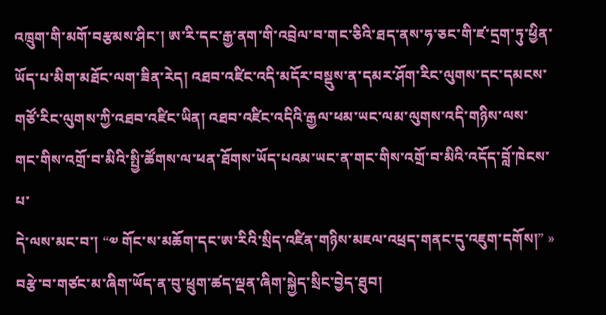འཁྲུག་གི་མགོ་བརྩམས་ཤིང་། ཨ་རི་དང་རྒྱ་ནག་གི་འབྲེལ་བ་གང་ཅིའི་ཐད་ནས་ཧ་ཅང་གི་ཛ་དྲག་ཏུ་ཕྱིན་ཡོད་པ་མིག་མཐོང་ལག་ཟིན་རེད། འཐབ་འཛིང་འདི་མདོར་བསྡུས་ན་དམར་ཤོག་རིང་ལུགས་དང་དམངས་གཙོ་རིང་ལུགས་ཀྱི་འཐབ་འཛིང་ཡིན། འཐབ་འཛིང་འདིའི་རྒྱལ་ཕམ་ཡང་ལམ་ལུགས་འདི་གཉིས་ལས་གང་གིས་འགྲོ་བ་མིའི་སྤྱི་ཚོགས་ལ་ཕན་ཐོགས་ཡོད་པའམ་ཡང་ན་གང་གིས་འགྲོ་བ་མིའི་འདོད་བློ་ཁེངས་པ་
དེ་ལས་མང་བ་། “༧ གོང་ས་མཆོག་དང་ཨ་རིའི་སྲིད་འཛིན་གཉིས་མཇལ་འཕྲད་གནང་དུ་འཇུག་དགོས།” »
བརྩེ་བ་གཙང་མ་ཞིག་ཡོད་ན་བུ་ཕྲུག་ཚད་ལྡན་ཞིག་སྐྱེད་སྲིང་བྱེད་ཐུབ།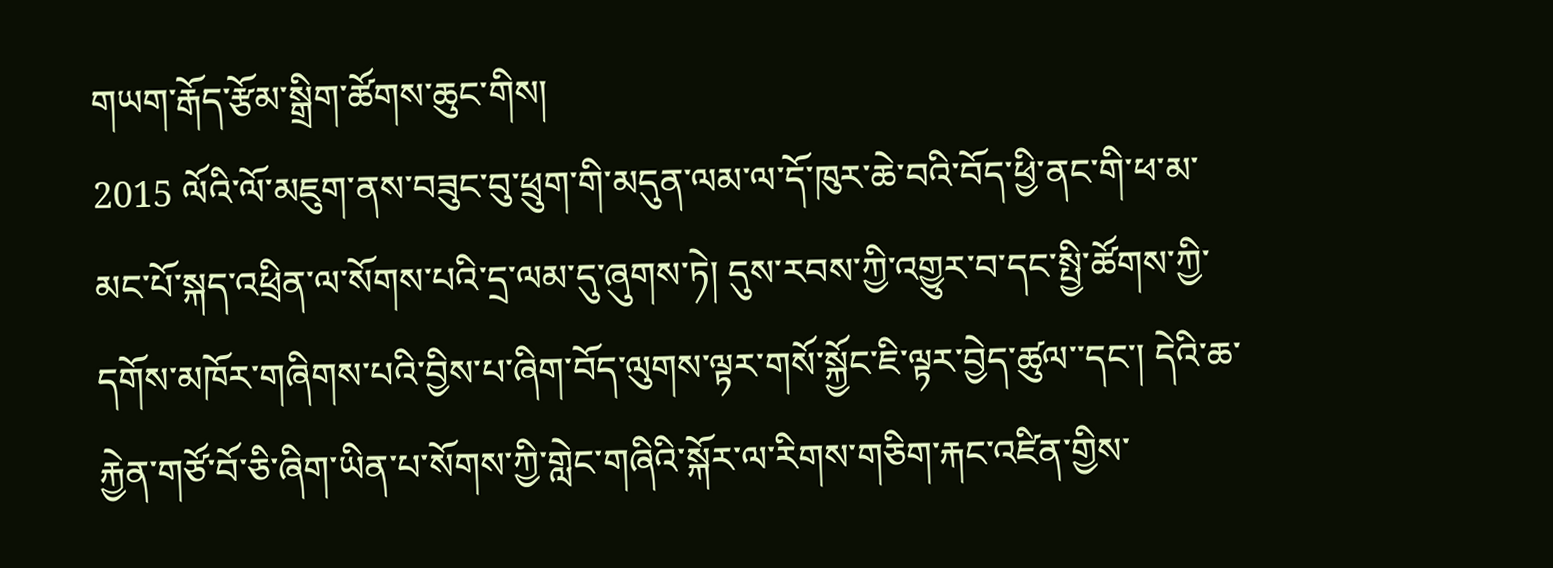གཡག་རྒོད་རྩོམ་སྒྲིག་ཚོགས་ཆུང་གིས།
2015 ལོའི་ལོ་མཇུག་ནས་བཟུང་བུ་ཕྲུག་གི་མདུན་ལམ་ལ་དོ་ཁུར་ཆེ་བའི་བོད་ཕྱི་ནང་གི་ཕ་མ་མང་པོ་སྐད་འཕྲིན་ལ་སོགས་པའི་དྲ་ལམ་དུ་ཞུགས་ཏེ། དུས་རབས་ཀྱི་འགྱུར་བ་དང་སྤྱི་ཚོགས་ཀྱི་དགོས་མཁོར་གཞིགས་པའི་བྱིས་པ་ཞིག་བོད་ལུགས་ལྟར་གསོ་སྐྱོང་ཇི་ལྟར་བྱེད་ཚུལ་་དང་། དེའི་ཆ་རྐྱེན་གཙོ་བོ་ཅི་ཞིག་ཡིན་པ་སོགས་ཀྱི་གླེང་གཞིའི་སྐོར་ལ་རིགས་གཅིག་རྐང་འཛིན་གྱིས་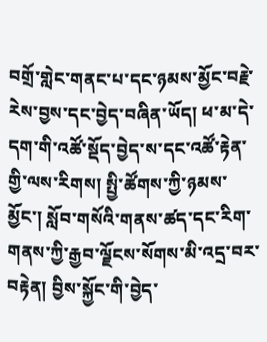བགྲོ་གླེང་གནང་པ་དང་ཉམས་མྱོང་བརྗེ་རེས་བྱས་དང་བྱེད་བཞིན་ཡོད། ཕ་མ་དེ་དག་གི་འཚོ་སྡོད་བྱེད་ས་དང་འཚོ་རྟེན་གྱི་ལས་རིགས། སྤྱི་ཚོགས་ཀྱི་ཉམས་མྱོང་། སློབ་གསོའི་གནས་ཚད་དང་རིག་གནས་ཀྱི་རྒྱབ་ལྗོངས་སོགས་མི་འདྲ་བར་བརྟེན། བྱིས་སྐྱོང་གི་བྱེད་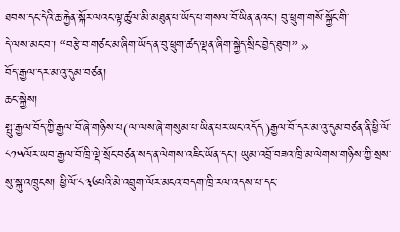ཐབས་དང་དེའི་ཆ་རྐྱེན་སྐོར་ལའང་ལྟ་ཚུལ་མི་མཐུན་པ་ཡོད་པ་གསལ་བོ་ཡིན་ནའང་། བུ་ཕྲུག་གསོ་སྐྱོང་གི་
དེ་ལས་མང་བ་། “བརྩེ་བ་གཙང་མ་ཞིག་ཡོད་ན་བུ་ཕྲུག་ཚད་ལྡན་ཞིག་སྐྱེད་སྲིང་བྱེད་ཐུབ།” »
བོད་རྒྱལ་དར་མ་འུ་དུམ་བཙན།
ཆང་སྐྱེས།
སྤུ་རྒྱལ་བོད་ཀྱི་རྒྱལ་བོ་ཞེ་གཉིས་པ(ལ་ལས་ཞེ་གསུམ་པ་ཡིན་པར་ཡང་འདོད)རྒྱལ་བོ་དར་མ་འུ་དུམ་བཙན་ནི་ཕྱི་ལོ་༨༡༥ལོར་ཡབ་རྒྱལ་བོ་ཁྲི་ལྡེ་སྲོང་བཙན་སད་ན་ལེགས་འཇིང་ཡོན་དང་། ཡུམ་འབྲོ་བཟའ་ཁྲི་མ་ལེགས་གཉིས་ཀྱི་སྲས་སུ་སྐུ་འཁྲུངས། ཕྱི་ལོ་༨༣༦པའི་མེ་འབྲུག་ལོར་མངའ་བདག་ཁྲི་རལ་འདས་པ་དང་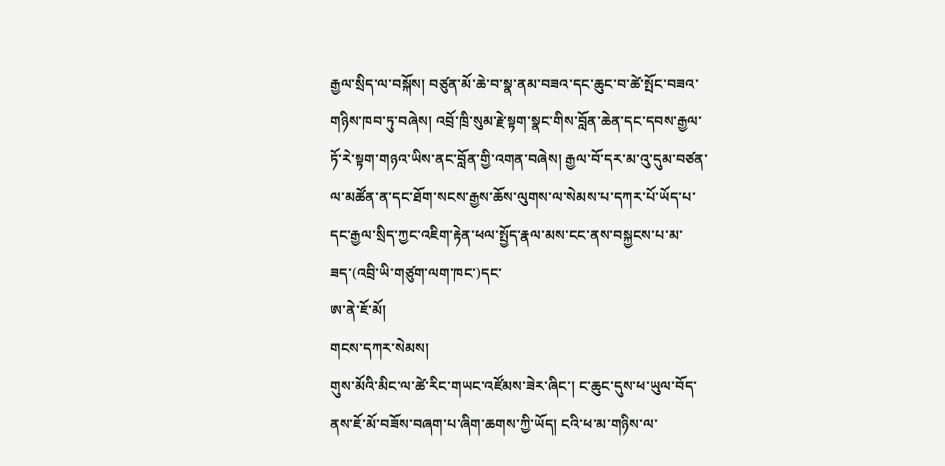རྒྱལ་སྲིད་ལ་བསྐོས། བཙུན་མོ་ཆེ་བ་སྣ་ནམ་བཟའ་དང་ཆུང་བ་ཚེ་སྤོང་བཟའ་གཉིས་ཁབ་ཏུ་བཞེས། འབྲོ་ཁྲི་སུམ་རྗེ་སྟག་སྣང་གིས་བློན་ཆེན་དང་དབས་རྒྱལ་ཏོ་རེ་སྟག་གཉའ་ཡིས་ནང་བློན་གྱི་འགན་བཞེས། རྒྱལ་བོ་དར་མ་འུ་དུམ་བཙན་ལ་མཚོན་ན་དང་ཐོག་སངས་རྒྱས་ཆོས་ལུགས་ལ་སེམས་པ་དཀར་པོ་ཡོད་པ་དང་རྒྱལ་སྲིད་ཀྱང་འཇིག་རྟེན་ཕལ་སྤྱོད་རྣལ་མས་ངང་ནས་བསྐྱངས་པ་མ་ཟད་(འབྲི་ཡི་གཙུག་ལག་ཁང་)དང་
ཨ་ནེ་ཇོ་མོ།
གངས་དཀར་སེམས།
གུས་མོའི་མིང་ལ་ཚེ་རིང་གཡང་འཛོམས་ཟེར་ཞིང་། ང་ཆུང་དུས་ཕ་ཡུལ་བོད་ནས་ཇོ་མོ་བཟོས་བཞག་པ་ཞིག་ཆགས་ཀྱི་ཡོད། ངའི་ཕ་མ་གཉིས་ལ་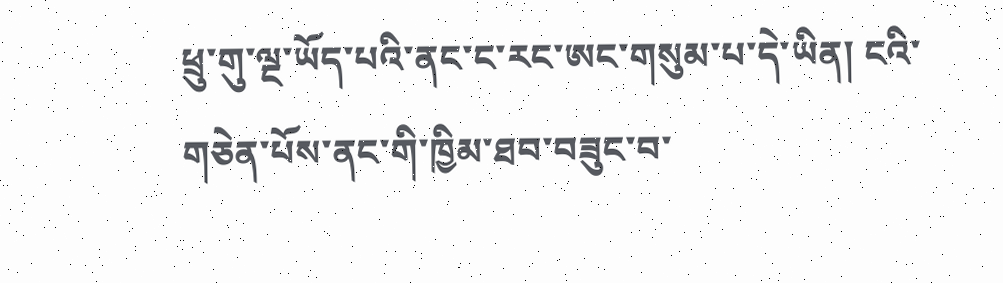ཕྲུ་གུ་ལྔ་ཡོད་པའི་ནང་ང་རང་ཨང་གསུམ་པ་དེ་ཡིན། ངའི་གཅེན་པོས་ནང་གི་ཁྱིམ་ཐབ་བཟུང་བ་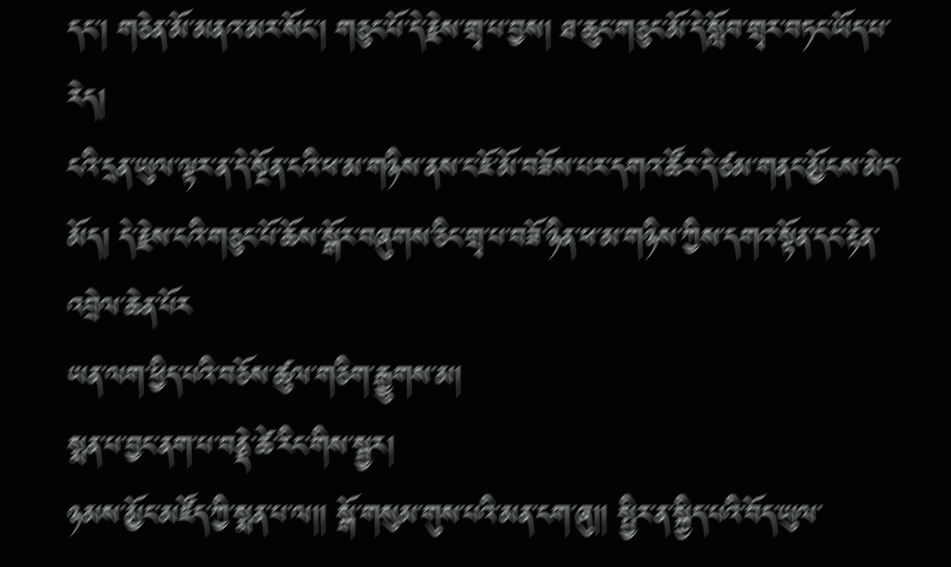དང་། གཅེན་མོ་མནའ་མར་སོང་། གཅུང་པོ་དེ་རྗེས་གྲྭ་པ་བྱས། ཐ་ཆུང་གཅུང་མོ་དེ་སློབ་གྲྭར་བཏང་ཡོད་པ་རེད།
ངའི་དྲན་ཡུལ་ལྟར་ན་དེ་སྔོན་ངའི་ཕ་མ་གཉིས་ནས་ང་ཇོ་མོ་བཟོས་པར་དགའ་ཚོར་དེ་ཙམ་གནང་མྱོངས་མེད་མོད། དེ་རྗེས་ངའི་གཅུང་པོ་ཆོས་སྒོར་བཞུགས་ཅིང་གྲྭ་པ་བཟོ་ཉིན་ཕ་མ་གཉིས་ཀྱིས་དགའ་སྟོན་དང་རྟེན་འབྲེལ་ཆེན་པོར
ཡན་ལག་ཕྱིད་པའི་བཅོས་ཚུལ་གཅིག་རྒྱུགས་མ།
སྨན་པ་བྱང་ནག་པ་བནྡེ་ཚེ་རིང་གིས་སྦྱར།
ཉམས་མྱོང་མཛོད་ཀྱི་སྨན་པ་ལ།། སྒོ་གསུམ་གུས་པའི་མན་ངག་ཞུ།། སྤྱིར་ན་སྐྱིད་པའི་བོད་ཡུལ་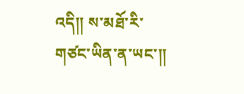འདི།། ས་མཐོ་རི་གཙང་ཡིན་ན་ཡང་།།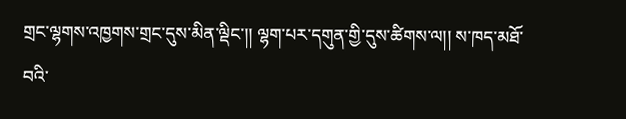གྲང་ལྷགས་འཁྱགས་གྲང་དུས་མིན་ལྡིང་།། ལྷག་པར་དགུན་གྱི་དུས་ཚིགས་ལ།། ས་ཁད་མཐོ་བའི་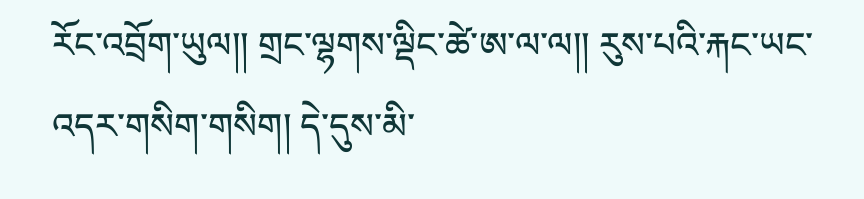རོང་འབྲོག་ཡུལ།། གྲང་ལྷགས་ལྡིང་ཚེ་ཨ་ལ་ལ།། རུས་པའི་རྐང་ཡང་འདར་གསིག་གསིག། དེ་དུས་མི་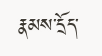རྣམས་དྲོད་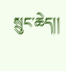སྲུང་ཆེད།།